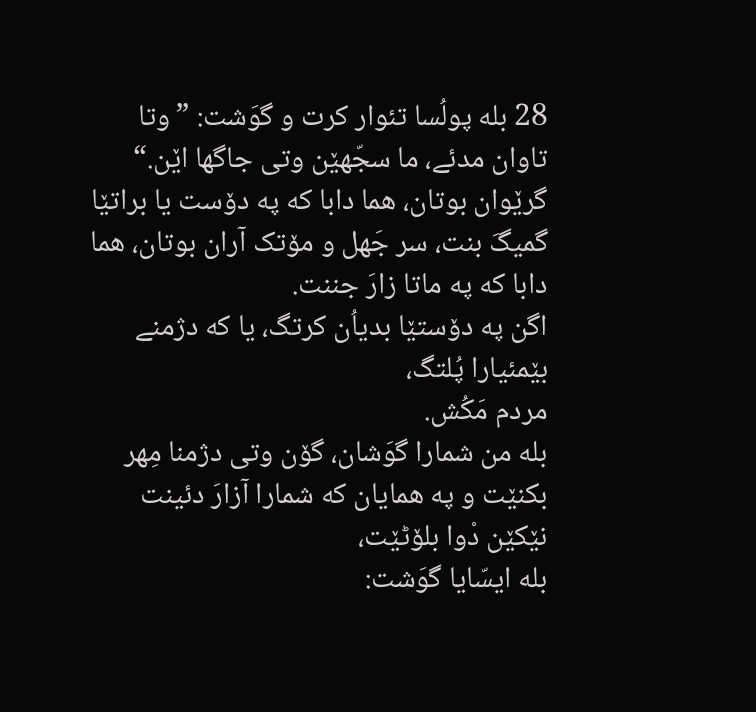28 بله پولُسا تئوار کرت و گوَشت: ”وتا تاوان مدئے، ما سجّهێن وتی جاگها اێن.“
گرێوان بوتان، هما دابا که په دۆست یا براتێا گمیگَ بنت، سر جَهل و مۆتک آران بوتان، هما دابا که په ماتا زارَ جننت.
اگن په دۆستێا بدیاُن کرتگ، یا که دژمنے بێمئیارا پُلتگ،
مردم مَکُش.
بله من شمارا گوَشان، گۆن وتی دژمنا مِهر بکنێت و په همایان که شمارا آزارَ دئینت نێکێن دْوا بلۆٹێت،
بله ایسّایا گوَشت: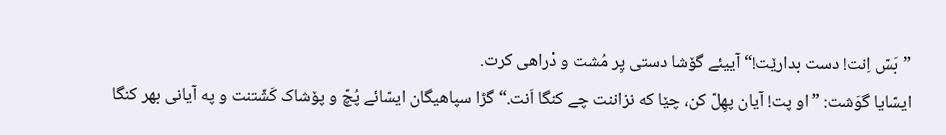”بَسّ اِنت! دست بدارێت!“ آییئے گۆشا دستی پِر مُشت و دْراهی کرت.
ایسّایا گوَشت: ”او پت! آیان پهِلّ کن، چێا که نزاننت چے کنگا اَنت.“ گڑا سپاهیگان ایسّائے پُچّ و پۆشاک کَشّتنت و په آیانی بهر کنگا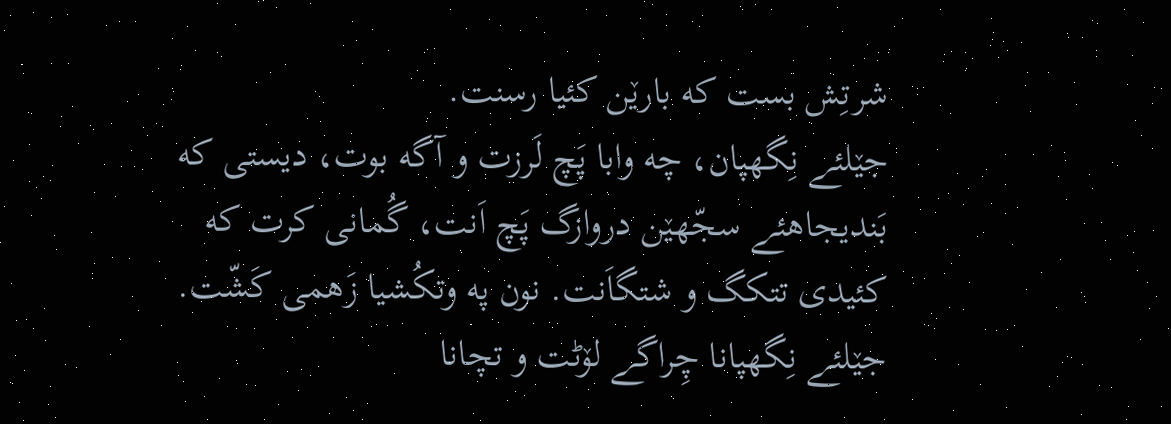شرتِش بست که بارێن کئیا رسنت.
جێلئے نِگهپان، چه وابا پَچ لَرزت و آگه بوت، دیستی که بَندیجاهئے سجّهێن دروازگ پَچ اَنت، گُمانی کرت که کئیدی تتکگ و شتگاَنت. نون په وتکُشیا زَهمی کَشّت.
جێلئے نِگهپانا چِراگے لۆٹت و تچانا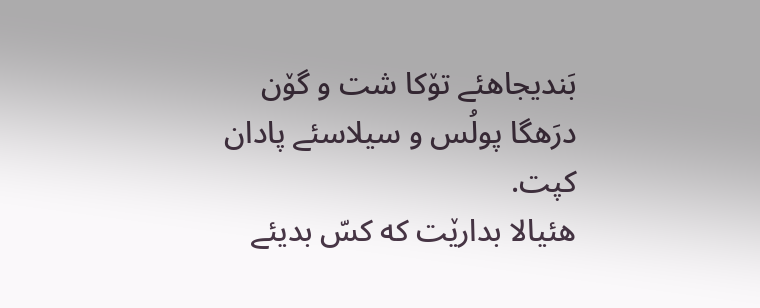بَندیجاهئے تۆکا شت و گۆن درَهگا پولُس و سیلاسئے پادان کپت.
هئیالا بدارێت که کسّ بدیئے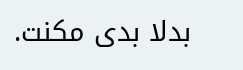بدلا بدی مکنت.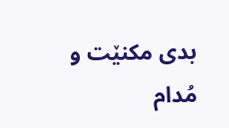بدی مکنێت و مُدام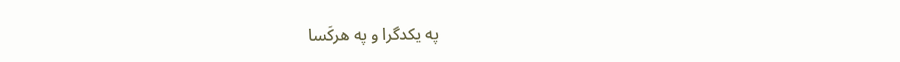په یکدگرا و په هرکَسا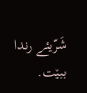شَرّیئے رندا ببێت.